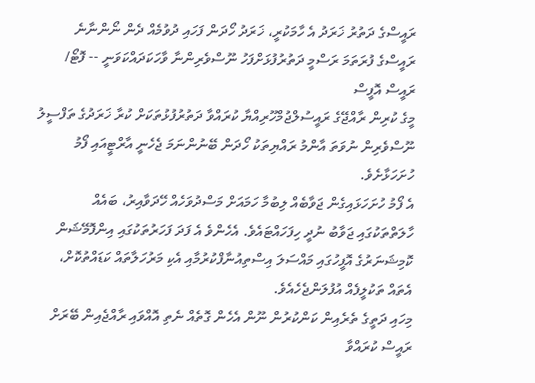ރައީސްގެ ދަތުރު ޚަރަދު އެ ހާމަކުރީ، ޚަރަދު ހޯދަން ފަހައި ދުވުމެއް ދެން ނޯންނާނެ
ރައީސްގެ ފުރަތަމަ ރަސްމީ ދަތުރުފުޅަށްފަހު ނޫސްވެރިންނާ ވާހަކަދައްކަވަނީ -- ފޮޓޯ/ ރައީސް އޮފީސް
މީގެ ކުރިން ރާއްޖޭގެ ރައީސުލްޖުމްހޫރިއްޔާ ކުރައްވާ ދަތުރުފުޅުތަކަށް ކުރާ ޚަރަދުގެ ތަފްސީލު ނޫސްވެރިން ނުވަތަ އާންމު ރައްޔިތަކު ހޯދަން ބޭނުންނަމަ ޖެހެނީ އާރްޓީއައި ފޯމު ހުށަހަޅާށެވެ.
އެ ފޯމު ހުށަހަޅައިގެން ޖަވާބެއް ލިބުމާ ހަމައަށް މަސްދުވަހެއް ހޭދަވާއިރު، ބައެއް ހާލަތްތަކުގައި ޖަވާބު ނުދީ ހިފަހައްޓައެވެ. އެހެންވެ އެ ފަދަ ފަހަރުތަކުގައި އިންފޮމޭޝަން ކޮމިޝަނަރުގެ އޮފީހުގައި މައްސަލަ އިސްތިއުނާފްކުރުމާއި އެކި މަރުހަލާތައް ކަޑައްތުކޮށް، އެތައް ތަކުލީފެއް އުފުލަންޖެހެއެވެ.
މިހައި ދަތީގެ ތެރެއިން ކަންކުރުން ނޫން އެހެން ގޮތެއް ނެތި އޮއްވައި ރާއްޖެއިން ބޭރަށް ރައީސް ކުރައްވާ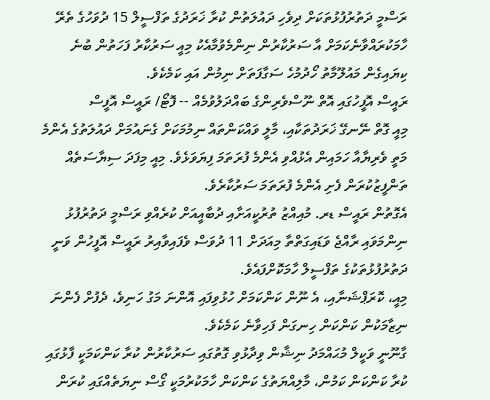ރަސްމީ ދަތުރުފުޅުތަކަށް ދިވެހި ދައުލަތުން ކުރާ ޚަރަދުގެ ތަފްސީލް 15 ދުވަހުގެ ތެރޭ ހާމަކުރައްވާނެކަމަށް އާ ސަރުކާރުން ނިންމެވުމާއެކު މިއީ ސަރުކާރު ފަހަތުން ބުނެ ކިޔައިގެން މައުލޫމާތު ހޯދުމުހެ ސަގާފަތަށް ނިމުން އައި ކަމެކެވެ.
ރައީސް އޮފީހުގައި އޮތް ނޫސްވެރިންގެ ބައްދަލުވުމެއް -- ފޮޓޯ/ ރައީސް އޮފީސް
މިއީ ގޮތް ނޭނގޭ ޚަރަދުތަކާއި، މާލީ ވައްކަންތައް ނިމުމަކަށް ގެނައުމަށް ދައުލަތުގެ އެންމެ މަތީ ވެރިޔާއާ ހަމައިން އެޅުއްވި އެންމެ ފުރަތަމަ ފިޔަވަޅެވެ. މިއީ މިފަދަ ސިޔާސަތެއް ތަންފީޒުކުރަން ފެށި އެންމެ ފުރަތަމަ ސަރުކާރެވެ.
އެގޮތުން ރައީސް ޑރ. މުއިއްޒު ތުރުކީއަށާއި ދުބާއީއަށް ކުރެއްވި ރަސްމީ ދަތުރުފުޅު ނިންމަވައި ރާއްޖެ ވަޑައިގަތްތާ މިއަދަށް 11 ދުވަސް ވެފައިވާއިރު ރައީސް އޮފީހުން ވަނީ ދަތުރުފުޅުތަކުގެ ތަފްސީލް ހާމަކޮށްފައެވެ.
މިއީ، ކޮރަޕްޝަނާއި، އެ ނޫން ކަންކަމަށް ހުޅުވިފައި އޮންނަ މަގު ހަނިވެ، ދެފުށް ފެންނަ ނިޒާމަކުން ކަންކަން ހިނގަން ފަހިވާނެ ކަމެކެވެ.
ގާނޫނީ ވަކީލް މުޙައްމަދު ނިޝާން ވިދާޅުވި ގޮތުގައި ސަރުކާރުން ކުރާ ކަންކަމަކީ ފާޅުގައި ކުރާ ކަންކަން ކަމުން، މާލިއްޔަތުގެ ކަންކަން ހާމަކުރުމަކީ ގޯސް ނިޔަތެއްގައި ކުރަން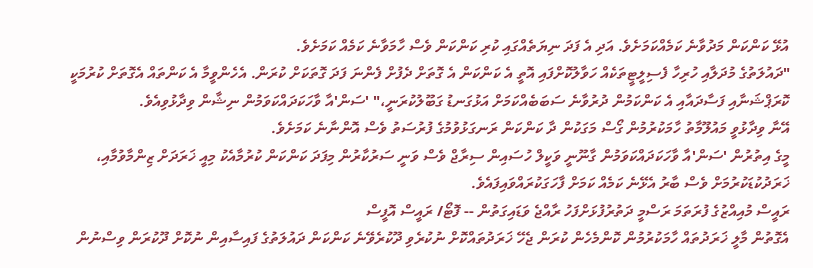އުޅޭ ކަންކަން މަދުވާނެ ކަމެއްކަމަށެވެ. އަދި އެ ފަދަ ނިޔަތެއްގައި ކުރި ކަންކަން ވެސް ހާމަވާނެ ކަމެއް ކަމަށެވެ.
"ދައުލަތުގެ މުދަލާއި ހުރިހާ ފެސިލީޓީތަކެއް ހަވާލުކޮށްފައި އޮތީ އެ ކަންކަން އެ ގޮތަށް ދެފުށް ފެންނަ ފަދަ ގޮތަކަށް ކުރަން. އެހެންވީމާ އެ ކަންތައް އެގޮތަށް ކުރުމަކީ ކޮރަޕްޝަނާއި ފަސާދައާއި އެ ކަންކަމުން ދުރުވާނެ ސަބަބެއްކަމަށް އަޅުގަނޑު ގަބޫލުކުރަނީ،" 'ސަން'އާ ވާހަކަދައްކަވަމުން ނިޝާން ވިދާޅުވިއެވެ.
އޭނާ ވިދާޅުވީ މައުލޫމާތު ހާމަކުރުމުން ގޯސް މަގަކުން ދާ ކަންކަން ރަނގަޅުވުމުގެ ފުރުސަތު ވެސް އޮންނާނެ ކަމަށެވެ.
މީގެ އިތުރުން 'ސަން'އާ ވާހަކަދައްކަވަމުން ގާނޫނީ ވަކީލް ހުސައިން ސިރާޖް ވެސް ވަނީ ސަރުކާރުން މިފަދަ ކަންކަން ކުރުމާއެކު މިއީ ޚަރަދަށް ޒިންމާވުމާއި، ޚަރަދުކުޑަކުރުމަށް ވެސް ބާރު އެޅޭނެ ކަމެއް ކަމަށް ފާހަގަކުރައްވައިފައެވެ.
ރައީސް މުއިއްޒުގެ ފުރަތަމަ ރަސްމީ ދަތުރުފުޅަށްފަހު ރާއްޖެ ވަޑައިގަތުން -- ފޮޓޯ/ ރައީސް އޮފީސް
އެގޮތުން މާލީ ޚަރަދުތައް ހާމަކުރުމުން ކޮންމެހެން ކުރަން ޖެހޭ ޚަރަދުތައްކޮށް ނުކުރެވި ދޫކުރެވޭނެ ކަންކަން ދައުލަތުގެ ފައިސާއިން ނުކޮށް ދޫކުރަން ވިސްނުން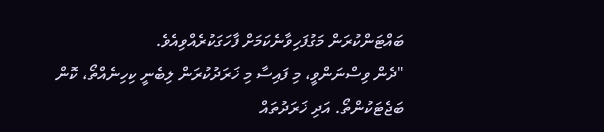ބައްޓަންކުރަން މަގުފަހިވާނެކަމަށް ފާހަގަކުރެއްވިއެވެ.
"ދެން ވިސްނަންވީ، މި ފައިސާ މި ޚަރަދުކުރަން ލިބެނީ ކިހިނެއްތޯ، ކޮން ބަޖެޓަކުންތޯ. އަދި ޚަރަދުތައް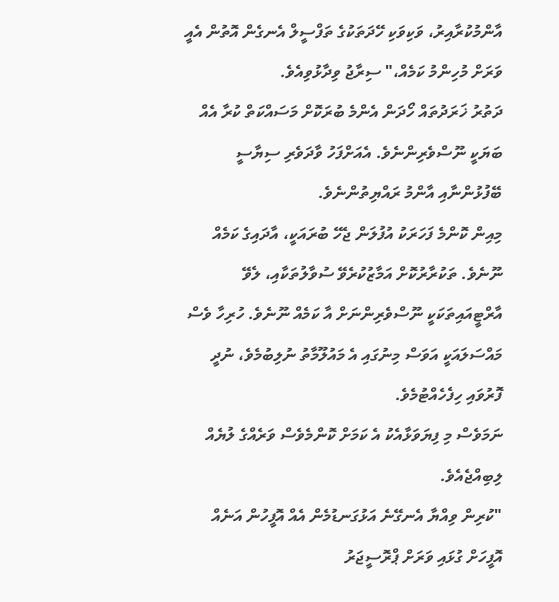އާންމުކުރާއިރު، ވަކިވަކި ހޭދަތަކުގެ ތަފްސީލް އެނގެން އޮތުން އެއީ ވަރަށް މުހިންމު ކަމެއް،" ސިރާޖު ވިދާޅުވިއެވެ.
ދަތުރު ޚަރަދުތައް ހޯދަން އެންމެ ބުރަކޮށް މަސައްކަތް ކުރާ އެއް ބަޔަކީ ނޫސްވެރިންނެވެ. އެއަށްފަހު ވާދަވެރި ސިޔާސީ ބޭފުޅުންނާއި އާންމު ރައްޔިތުންނެވެ.
މިއިން ކޮންމެ ފަހަރަކު އުފުލަން ޖެހޭ ބުރައަކީ، އާދައިގެ ކަމެއް ނޫނެވެ. ތަކުރާރުކޮށް އަމާޒުކުރެވޭ ސުވާލުތަކާއި، ލެވޭ އާރްޓީއައިތަކަކީ ނޫސްވެރިންނަށް އާ ކަމެއް ނޫނެވެ. ހުރިހާ ވެސް މައްސަލައަކީ އަވަސް މިނުގައި އެ މައުލޫމާތު ނުލިބުމެވެ، ނުދީ ފޮރުވައި ހިފެހެއްޓުމެވެ.
ނަމަވެސް މި ފިޔަވަޅާއެކު އެ ކަމަށް ކޮންމެވެސް ވަރެއްގެ ލުޔެއް ލިބިއްޖެއެވެ.
"ކުރިން ވިއްޔާ އެނގޭނެ އަޅުގަނޑުމެން އެއް އޮފީހުން އަނެއް އޮފީހަށް ގުޅައި ވަރަށް ޕްރޮސީޖަރު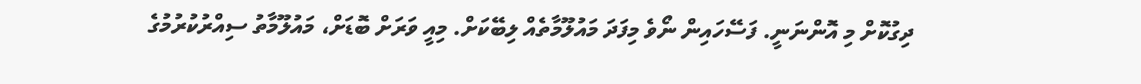ދިގުކޮށް މި އޮންނަނީ. ފަސޭހައިން ނޯވެ މިފަދަ މައުލޫމާތެއް ލިބޭކަށް. މިއީ ވަރަށް ބޮޑަށް، މައުލޫމާތު ސިއްރުކުރުމުގެ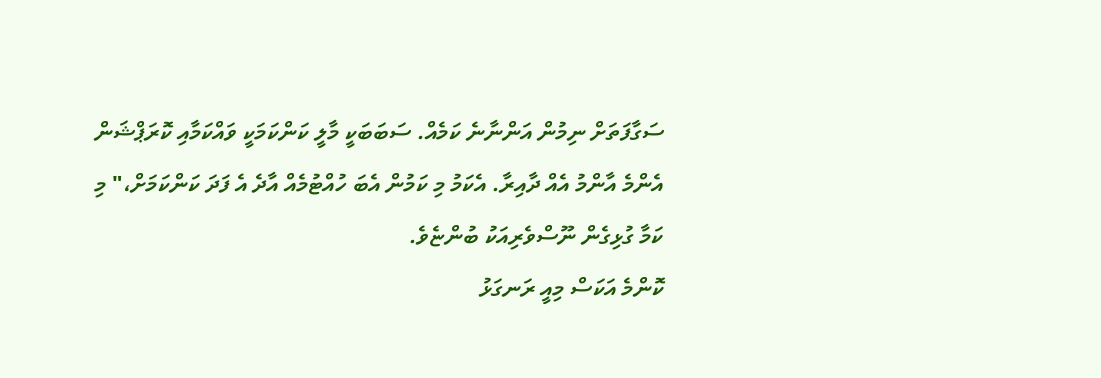ސަގާފަތަށް ނިމުން އަންނާނެ ކަމެއް. ސަބަބަކީ މާލީ ކަންކަމަކީ ވައްކަމާއި ކޮރަޕްޝަން އެންމެ އާންމު އެއް ދާއިރާ. އެކަމު މި ކަމުން އެބަ ހުއްޓުމެއް އާދެ އެ ފަދަ ކަންކަމަށް،" މި ކަމާ ގުޅިގެން ނޫސްވެރިއަކު ބުންޏެވެ.
ކޮންމެ އަކަސް މިއީ ރަނގަޅު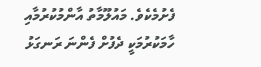ފެށުމެކެވެ. މައުލޫމާތު އާންމުކުރުމާއި ހާމަކުރުމަކީ ދެފުށް ފެންނަ ރަނގަޅު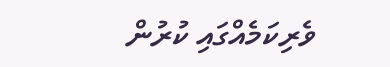ވެރިކަމެއްގައި ކުރުން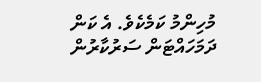މުހިންމު ކަމެކެވެ. އެ ކަން ދަމަހައްޓަން ސަރުކާރުން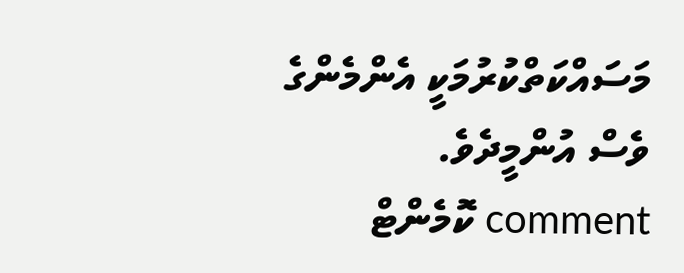މަސައްކަތްކުރުމަކީ އެންމެންގެ ވެސް އުންމީދެވެ.
comment ކޮމެންޓް